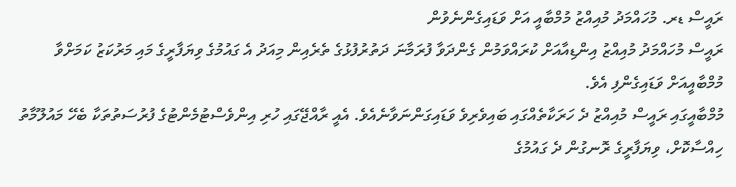ރައީސް ޑރ. މުހައްމަދު މުއިއްޒު މުމްބާއީ އަށް ވަޑައިގެންނެވުން
ރައީސް މުހައްމަދު މުއިއްޒު އިންޑިއާއަށް ކުރައްވަމުން ގެންދަވާ ފުރަމާނަ ދަތުރުފުޅުގެ ތެރެއިން މިއަދު އެ ގައުމުގެ ވިޔަފާރީގެ މައި މަރުކަޒު ކަމަށްވާ މުމްބާއީއަށް ވަޑައިގެންފި އެވެ.
މުމްބާއީގައި ރައީސް މުއިއްޒު ދެ ހަރަކާތެއްގައި ބައިވެރިވެ ވަޑައިގަންނަވާނެއެވެ. އެއީ ރާއްޖޭގައި ހުރި އިންވެސްޓުމެންޓުގެ ފުރުސަތުތަކާ ބެހޭ މައުލޫމާތު ހިއްސާކޮށް، ވިޔަފާރީގެ ރޮނގުން ދެ ގައުމުގެ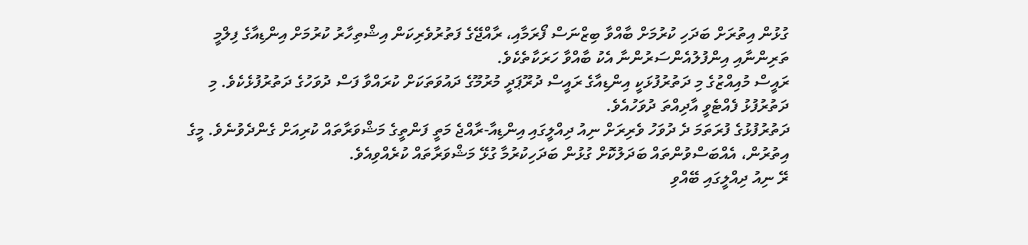ގުޅުން އިތުރަށް ބަދަހި ކުރުމަށް ބާއްވާ ބިޒްނަސް ފޯރަމާއި، ރާއްޖޭގެ ފަތުރުވެރިކަން އިޝްތިހާރު ކުރުމަށް އިންޑިއާގެ ފިލްމީ ތަރިންނާއި އިންފުލުއެންސަރުންނާ އެކު ބާއްވާ ހަރަކާތެކެވެ.
ރައީސް މުއިއްޒުގެ މި ދަތުރުފުޅަކީ އިންޑިއާގެ ރައީސް ދުރޫޕަދީ މުރުމޫގެ ދައުވަތަކަށް ކުރައްވާ ފަސް ދުވަހުގެ ދަތުރުފުޅެކެވެ. މި ދަތުރުފުޅު ފެއްޓެވީ އާދިއްތަ ދުވަހުއެވެ.
ދަތުރުފުޅުގެ ފުރަތަމަ ދެ ދުވަހު ވެރިރަށް ނިއު ދިއްލީގައި އިންޑިއާ-ރާއްޖެ މަތީ ފަންތީގެ މަޝްވަރާތައް ކުރިއަށް ގެންދެވުނެވެ. މީގެ އިތުރުން، އެއްބަސްވުންތައް ބަދަލުކޮށް ގުޅުން ބަދަހިކުރުމާ ގުޅޭ މަޝްވަރާތައް ކުރެއްވިއެވެ.
ރޭ ނިއު ދިއްލީގައި ބޭއްވި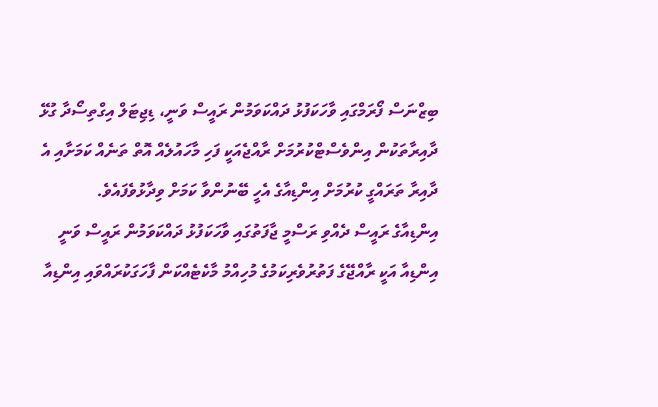ބިޒްނަސް ފޯރަމްގައި ވާހަކަފުޅު ދައްކަވަމުން ރައީސް ވަނީ، ޑިޖިޓަލް އިގްތިސޯދާ ގުޅޭ ދާއިރާތަކުން އިންވެސްޓްކުރުމަށް ރާއްޖެއަކީ ފަހި މާހައުލެއް އޮތް ތަނެއް ކަމަށާއި އެ ދާއިރާ ތަރައްގީ ކުރުމަށް އިންޑިއާގެ އެހީ ބޭނުންވާ ކަމަށް ވިދާޅުވެފައެވެ.
އިންޑިއާގެ ރައީސް ދެއްވި ރަސްމީ ޖާފަތުގައި ވާހަކަފުޅު ދައްކަވަމުން ރައީސް ވަނީ އިންޑިއާ އަކީ ރާއްޖޭގެ ފަތުރުވެރިކަމުގެ މުހިއްމު މާކެޓެއްކަން ފާހަގަކުރައްވައި އިންޑިއާ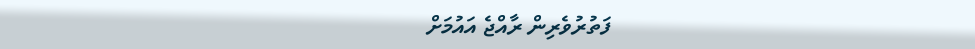ފަތުރުވެރިން ރާއްޖެ އައުމަށް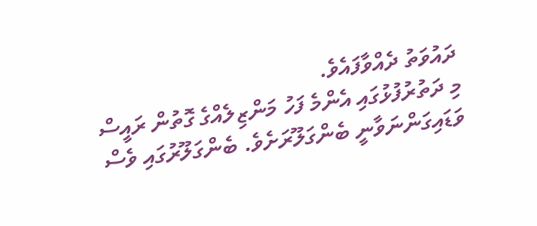ދައުވަތު ދެއްވާފައެވެ.
މި ދަތުރުފުޅުގައި އެންމެ ފަހު މަންޒިލެއްގެ ގޮތުން ރައީސް ވަޑައިގަންނަވާނީ ބެންގަލޫރަށެވެ. ބެންގަލޫރުގައި ވެސް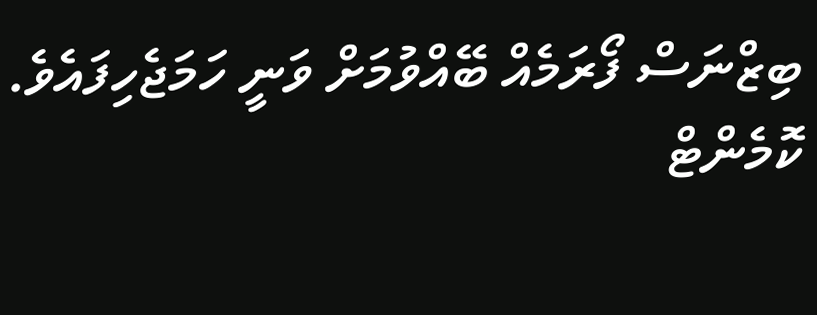ބިޒްނަސް ފޯރަމެއް ބޭއްވުމަށް ވަނީ ހަމަޖެހިފައެވެ.
ކޮމެންޓް